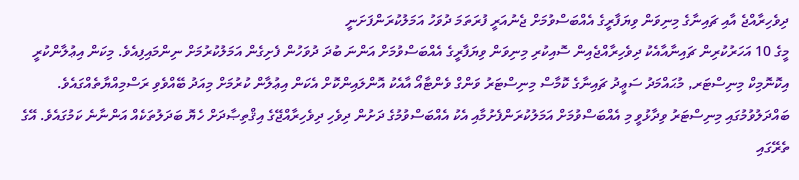ދިވެހިރާއްޖެ އާއި ޗައިނާގެ މިނިވަން ވިޔަފާރީގެ އެއްބަސްވުމަށް ޖެނުއަރީ ފުރަތަމަ ދުވަހު އަމަލުކުރަންފަށަނީ
މީގެ 10 އަހަރުކުރިން ޗައިނާއާއެކު ދިވެހިރާއްޖެއިން ސޮއިކުރި މިނިވަން ވިޔަފާރީގެ އެއްބަސްވުމަށް އަންނަ ބުދަ ދުވަހުން ފެށިގެން އަމަލުކުރުމަށް ނިންމައިފިއެވެ. މިކަން އިޢުލާންކުރީ އިކޮނޮމިކް މިނިސްޓަރ, މުޙައްމަދު ސަޢީދު ޗައިނާގެ ކޮމާސް މިނިސްޓަރު ވަންގް ވެންޓާއޯ އާއެކު އޮންލައިންކޮށް އެކަން އިޢުލާން ކުރުމަށް މިއަދު ބޭއްވެވި ރަސްމިއްޔާތެއްގައެވެ.
ބައްދަލުވުމުގައި މިނިސްޓަރު ވިދާޅުވީ މި އެއްބަސްވުމަށް އަމަލުކުރަންފެށުމާއި އެކު އެއްބަސްވުމުގެ ދަށުން ދިވެހި ދިވެހިރާއްޖޭގެ އިޤްތިޞާދަށް ހެޔޮ ބަދަލުތަކެއް އަންނާނެ ކަމުގައެވެ. އޭގެ ތެރޭގައި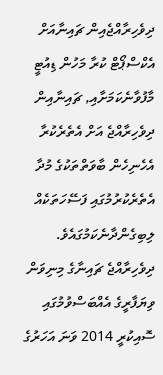ދިވެހިރާއްޖެއިން ޗައިނާއަށް އެކްސްޕޯޓް ކުރާ މަހުން ޑިއުޓީ މާފުވާނެކަމަށާއި, ޗައިނާއިން ދިވެހިރާއްޖެ އަށް އެތެރެކުރާ އެހެނިހެން ބާވަތްތަކުގެ މުދާ އެތެރެކުރުމުގައި ފަސޭހަތަކެއް ލިބިގެންދާނެކަމުގައެވެ.
ދިވެހިރާއްޖެ ޗައިނާގެ މިނިވަން ވިޔަފާރީގެ އެއްބަސްވުމުގައި ސޮއިކުރީ 2014 ވަނަ އަހަރުގެ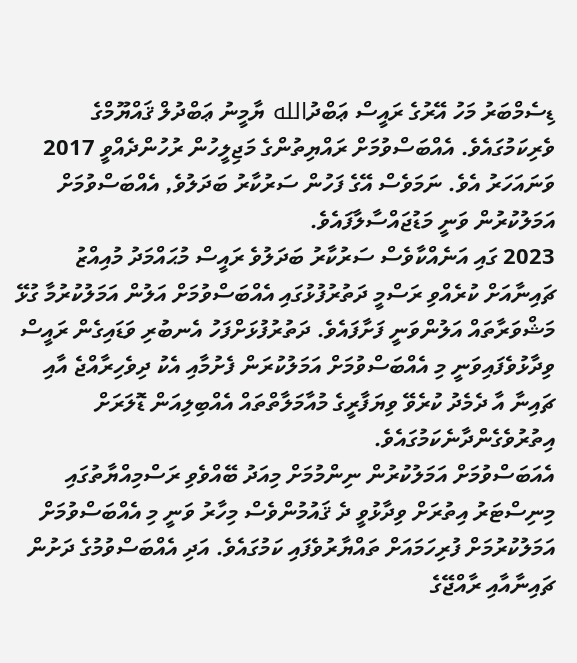ޑިސެމްބަރު މަހު އޭރުގެ ރައީސް ޢަބްދުالله ޔާމީނު ޢަބްދުލް ޤައްޔޫމްގެ ވެރިކަމުގައެވެ. އެއްބަސްވުމަށް ރައްޔިތުންގެ މަޖިލީހުން ރުހުންދެއްވީ 2017 ވަނައަހަރު އެވެ. ނަމަވެސް އޭގެ ފަހުން ސަރުކާރު ބަދަލުވެ, އެއްބަސްވުމަށް އަމަލުކުރުން ވަނީ މަޑުޖައްސާލާފައެވެ.
2023 ގައި އަނެއްކާވެސް ސަރުކާރު ބަދަލުވެ ރައީސް މުޙައްމަދު މުއިއްޒު ޗައިނާއަށް ކުރެއްވި ރަސްމީ ދަތުރުފުޅުގައި އެއްބަސްވުމަށް އަލުން އަމަލުކުރުމާ ގުޅޭ މަޝްވަރާތައް އަލުންވަނީ ފަށާފައެވެ. ދަތުރުފުޅަށްފަހު އެނބުރި ވަޑައިގެން ރައީސް ވިދާޅުވެފައިވަނީ މި އެއްބަސްވުމަށް އަމަލުކުރަން ފެށުމާއި އެކު ދިވެހިރާއްޖެ އާއި ޗައިނާ އާ ދެމެދު ކުރެވޭ ވިޔަފާރީގެ މުއާމަލާތްތައް އެއްބިލިއަން ޑޮލަރަށް އިތުރުވެގެންދާނެކަމުގައެވެ.
އެއަބަސްވުމަށް އަމަލުކުރުން ނިންމުމަށް މިއަދު ބޭއްވެވި ރަސްމިއްޔާތުގައި މިނިސްޓަރު އިތުރަށް ވިދާޅުވީ ދެ ޤައުމުންވެސް މިހާރު ވަނީ މި އެއްބަސްވުމަށް އަމަލުކުރުމަށް ފުރިހަމައަށް ތައްޔާރުވެފައި ކަމުގައެވެ. އަދި އެއްބަސްވުމުގެ ދަށުން ޗައިނާއާއި ރާއްޖޭގެ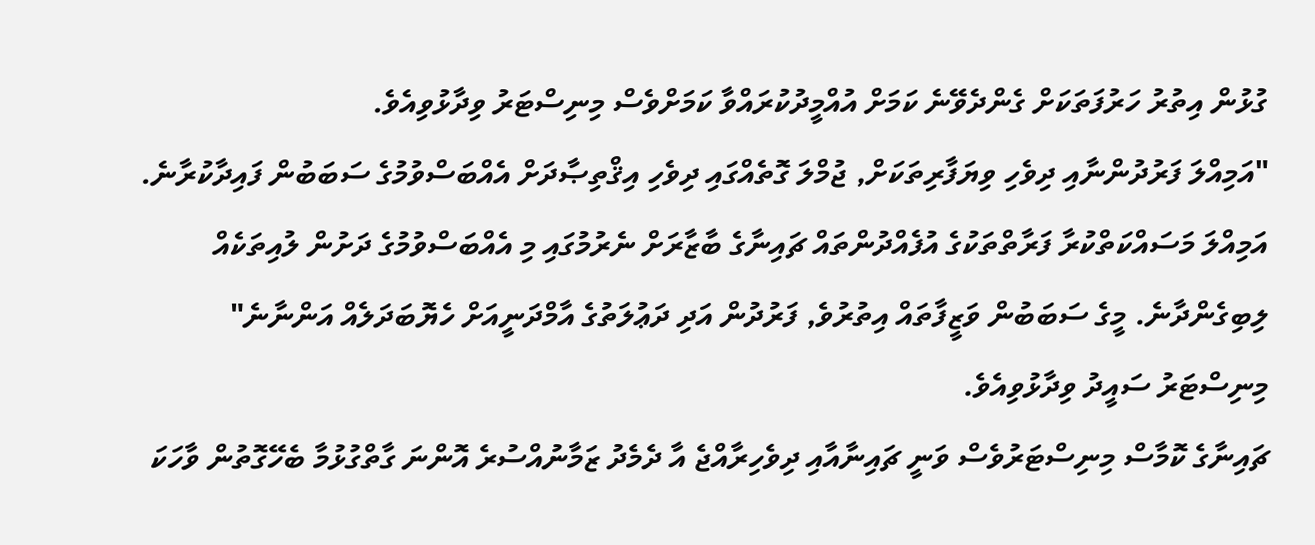ގުޅުން އިތުރު ހަރުފަތަކަށް ގެންދެވޭނެ ކަމަށް އުއްމީދުކުރައްވާ ކަމަށްވެސް މިނިސްޓަރު ވިދާޅުވިއެވެ.
"އަމިއްލަ ފަރުދުންނާއި ދިވެހި ވިޔަފާރިތަކަށް, ޖުމްލަ ގޮތެއްގައި ދިވެހި އިޤްތިޞާދަށް އެއްބަސްވުމުގެ ސަބަބުން ފައިދާކުރާނެ. އަމިއްލަ މަސައްކަތްކުރާ ފަރާތްތަކުގެ އުފެއްދުންތައް ޗައިނާގެ ބާޒާރަށް ނެރުމުގައި މި އެއްބަސްވުމުގެ ދަށުން ލުއިތަކެއް ލިބިގެންދާނެ. މީގެ ސަބަބުން ވަޒީފާތައް އިތުރުވެ, ފަރުދުން އަދި ދަޢުލަތުގެ އާމްދަނީއަށް ހެޔޮބަދަލެއް އަންނާނެ" މިނިސްޓަރު ސައީދު ވިދާޅުވިއެވެ.
ޗައިނާގެ ކޮމާސް މިނިސްޓަރުވެސް ވަނީ ޗައިނާއާއި ދިވެހިރާއްޖެ އާ ދެމެދު ޒަމާނުއްސުރެ އޮންނަ ގާތްގުޅުމާ ބެހޭގޮތުން ވާހަކަ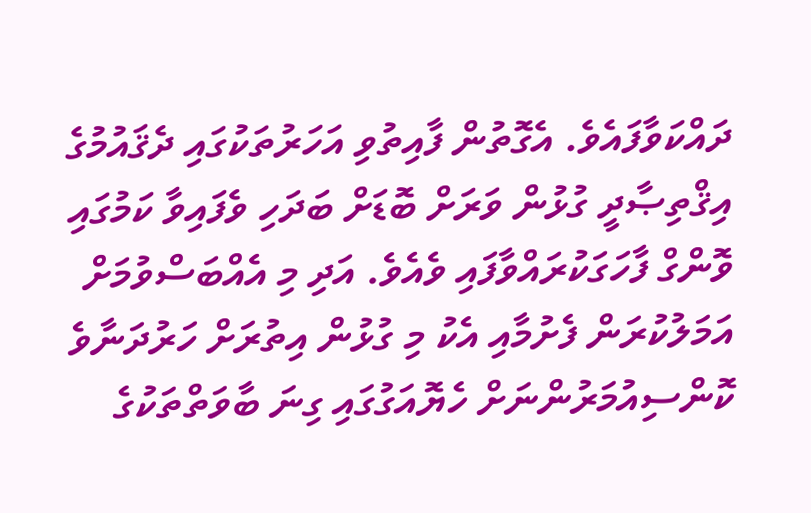ދައްކަވާފައެވެ. އެގޮތުން ފާއިތުވި އަހަރުތަކުގައި ދެޤައުމުގެ އިޤްތިޞާދީ ގުޅުން ވަރަށް ބޮޑަށް ބަދަހި ވެފައިވާ ކަމުގައި ވޮންގް ފާހަގަކުރައްވާފައި ވެއެވެ. އަދި މި އެއްބަސްވުމަށް އަމަލުކުރަން ފެށުމާއި އެކު މި ގުޅުން އިތުރަށް ހަރުދަނާވެ ކޮންސިއުމަރުންނަށް ހެޔޮއަގުގައި ގިނަ ބާވަތްތަކުގެ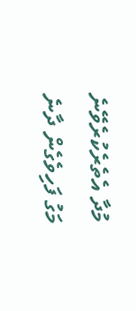މުދާ އެތެރެކުރެވޭނެ މަގު ފަހިވެގެން ދާނެ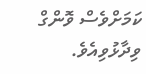ކަމަށްވެސް ވޮންގް ވިދާޅުވިއެވެ.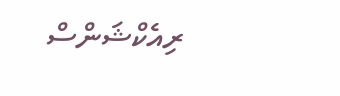ރިއެކްޝަންސް